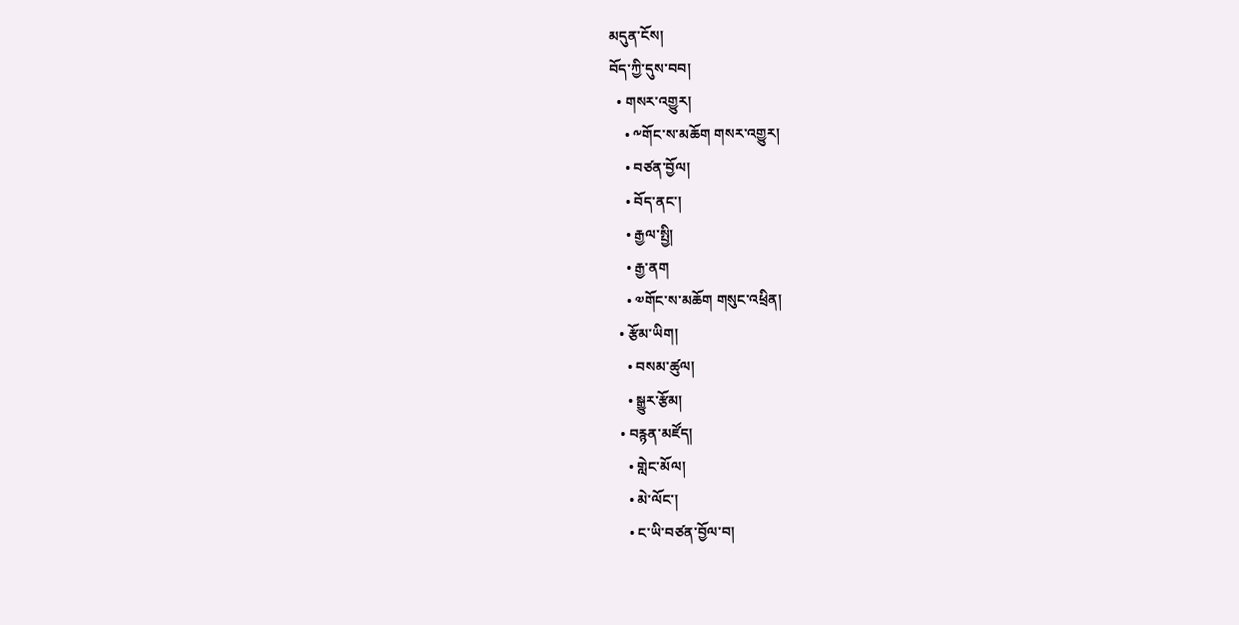མདུན་ངོས།
བོད་ཀྱི་དུས་བབ།
  • གསར་འགྱུར།
    • ༸གོང་ས་མཆོག གསར་འགྱུར།
    • བཙན་བྱོལ།
    • བོད་ནང་།
    • རྒྱལ་སྤྱི།
    • རྒྱ་ནག
    • ༧གོང་ས་མཆོག གསུང་འཕྲིན།
  • རྩོམ་ཡིག།
    • བསམ་ཚུལ།
    • སྒྱུར་རྩོམ།
  • བརྙན་མཛོད།
    • གླེང་མོལ།
    • མེ་ལོང་།
    • ང་ཡི་བཙན་བྱོལ་བ།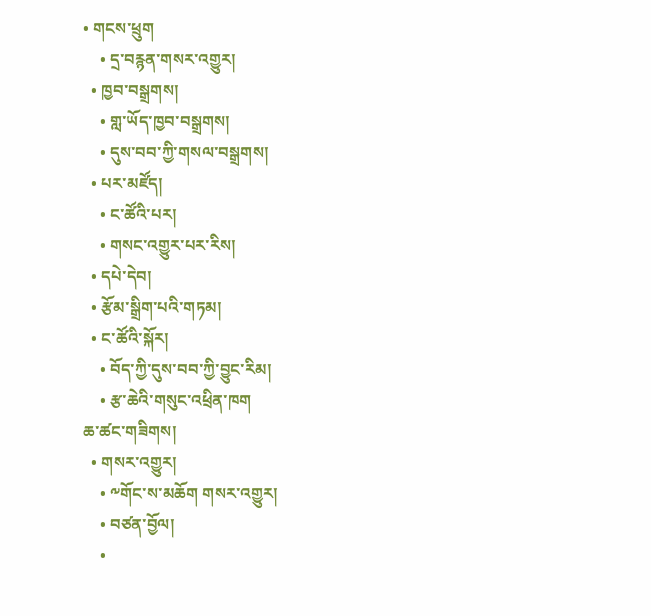• གངས་ཕྲུག
    • དྲ་བརྙན་གསར་འགྱུར།
  • ཁྱབ་བསྒྲགས།
    • གླ་ཡོད་ཁྱབ་བསྒྲགས།
    • དུས་བབ་ཀྱི་གསལ་བསྒྲགས།
  • པར་མཛོད།
    • ང་ཚོའི་པར།
    • གསང་འགྱུར་པར་རིས།
  • དཔེ་དེབ།
  • རྩོམ་སྒྲིག་པའི་གཏམ།
  • ང་ཚོའི་སྐོར།
    • བོད་ཀྱི་དུས་བབ་ཀྱི་བྱུང་རིམ།
    • རྩ་ཆེའི་གསུང་འཕྲིན་ཁག
ཆ་ཚང་གཟིགས།
  • གསར་འགྱུར།
    • ༸གོང་ས་མཆོག གསར་འགྱུར།
    • བཙན་བྱོལ།
    •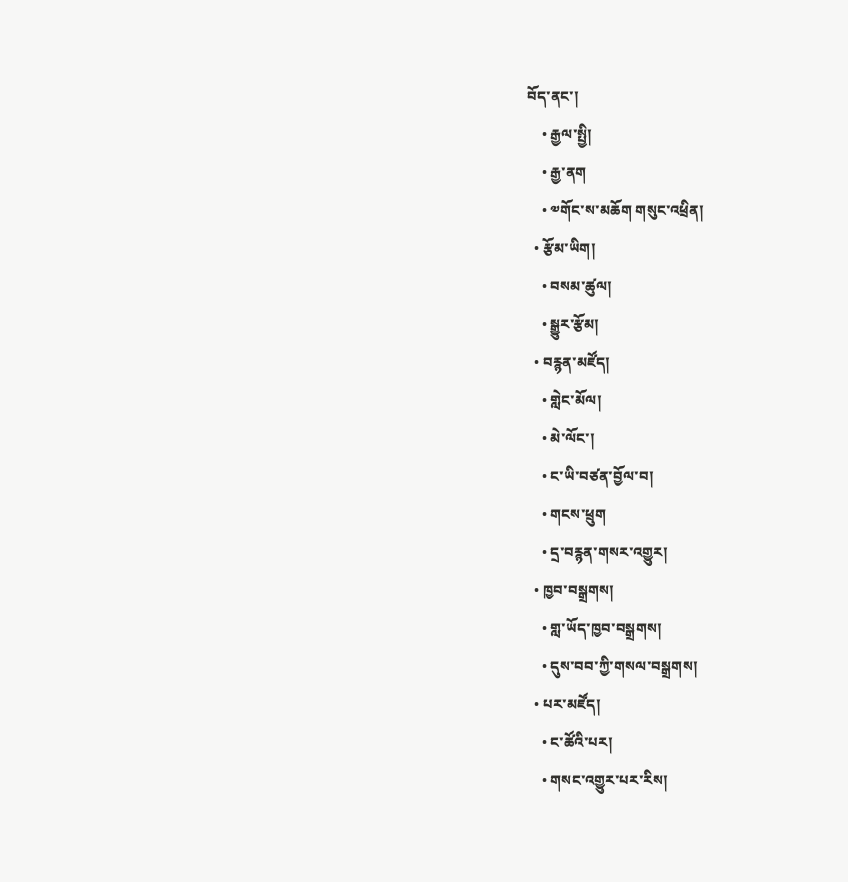བོད་ནང་།
    • རྒྱལ་སྤྱི།
    • རྒྱ་ནག
    • ༧གོང་ས་མཆོག གསུང་འཕྲིན།
  • རྩོམ་ཡིག།
    • བསམ་ཚུལ།
    • སྒྱུར་རྩོམ།
  • བརྙན་མཛོད།
    • གླེང་མོལ།
    • མེ་ལོང་།
    • ང་ཡི་བཙན་བྱོལ་བ།
    • གངས་ཕྲུག
    • དྲ་བརྙན་གསར་འགྱུར།
  • ཁྱབ་བསྒྲགས།
    • གླ་ཡོད་ཁྱབ་བསྒྲགས།
    • དུས་བབ་ཀྱི་གསལ་བསྒྲགས།
  • པར་མཛོད།
    • ང་ཚོའི་པར།
    • གསང་འགྱུར་པར་རིས།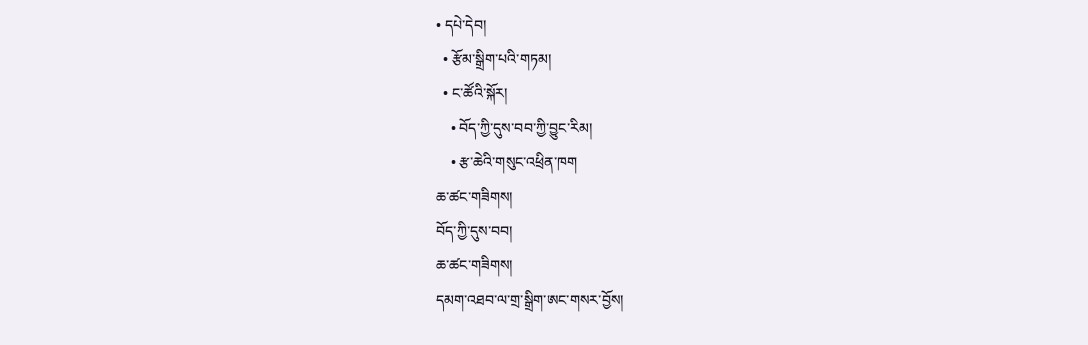• དཔེ་དེབ།
  • རྩོམ་སྒྲིག་པའི་གཏམ།
  • ང་ཚོའི་སྐོར།
    • བོད་ཀྱི་དུས་བབ་ཀྱི་བྱུང་རིམ།
    • རྩ་ཆེའི་གསུང་འཕྲིན་ཁག
ཆ་ཚང་གཟིགས།
བོད་ཀྱི་དུས་བབ།
ཆ་ཚང་གཟིགས།
དམག་འཐབ་ལ་གྲ་སྒྲིག་ཨང་གསར་བྱོས།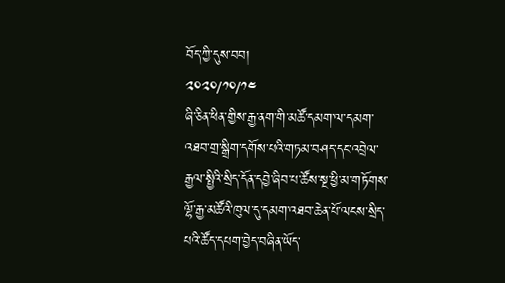བོད་ཀྱི་དུས་བབ།
༢༠༢༠/༡༠/༡༤
ཞི་ཅིན་ཕིན་གྱིས་རྒྱ་ནག་གི་མཚོ་དམག་ལ་དམག་འཐབ་གྲ་སྒྲིག་དགོས་པའི་གཏམ་བཤད་དང་འབྲེལ་རྒྱལ་སྤྱིའི་སྲིད་དོན་དབྱེ་ཞིབ་པ་ཚོས་སྔ་ཕྱི་མ་གཏོགས་ལྷོ་རྒྱ་མཚོའི་ཁུལ་དུ་དམག་འཐབ་ཆེན་པོ་ལངས་སྲིད་པའི་ཚོད་དཔག་བྱེད་བཞིན་ཡོད་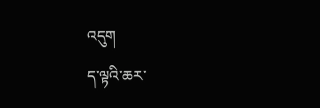འདུག
ད་ལྟའི་ཆར་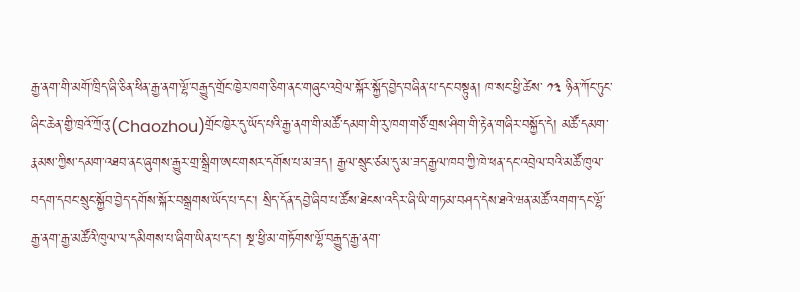རྒྱ་ནག་གི་མགོ་ཁྲིད་ཞི་ཅིན་ཕིན་རྒྱ་ནག་ལྷོ་བརྒྱུད་གྲོང་ཁྱེར་ཁག་ཅིག་ནང་གཞུང་འབྲེལ་སྐོར་སྐྱོད་བྱེད་བཞིན་པ་དང་བསྟུན། ཁ་སང་ཕྱི་ཚེས་ ༡༣ ཉིན་ཀོང་ཏུང་ཞིང་ཆེན་གྱི་ཁྲའོ་ཀྲོའུ་(Chaozhou)གྲོང་ཁྱེར་དུ་ཡོད་པའི་རྒྱ་ནག་གི་མཚོ་དམག་གི་རུ་ཁག་གཙོ་གྲས་ཤིག་གི་རྟེན་གཞིར་བསྐྱོད་དེ། མཚོ་དམག་རྣམས་ཀྱིས་དམག་འཐབ་ནང་ཞུགས་རྒྱུར་གྲ་སྒྲིག་ཨང་གསར་དགོས་པ་མ་ཟད། རྒྱལ་སྲུང་ཙམ་དུ་མ་ཟད་རྒྱལ་ཁབ་ཀྱི་ཁེ་ཕན་དང་འབྲེལ་བའི་མཚོ་ཁུལ་བདག་དབང་སྲུང་སྐྱོབ་བྱེད་དགོས་སྐོར་བསྒྲགས་ཡོད་པ་དང་། སྲིད་དོན་དབྱེ་ཞིབ་པ་ཚོས་ཐེངས་འདིར་ཞི་ཡི་གཏམ་བཤད་དེས་ཐའེ་ཝན་མཚོ་འགག་དང་ལྷོ་རྒྱ་ནག་རྒྱ་མཚོའི་ཁུལ་ལ་དམིགས་པ་ཞིག་ཡིན་པ་དང་། སྔ་ཕྱི་མ་གཏོགས་ལྷོ་བརྒྱུད་རྒྱ་ནག་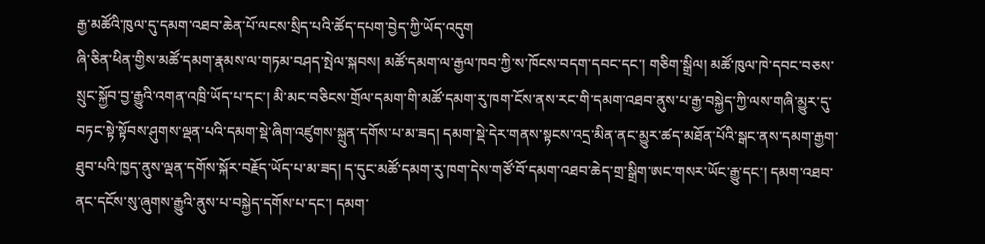རྒྱ་མཚོའི་ཁུལ་དུ་དམག་འཐབ་ཆེན་པོ་ལངས་སྲིད་པའི་ཚོད་དཔག་བྱེད་ཀྱི་ཡོད་འདུག
ཞི་ཅིན་ཕིན་གྱིས་མཚོ་དམག་རྣམས་ལ་གཏམ་བཤད་སྤེལ་སྐབས། མཚོ་དམག་ལ་རྒྱལ་ཁབ་ཀྱི་ས་ཁོངས་བདག་དབང་དང་། གཅིག་སྒྲིལ། མཚོ་ཁུལ་ཁེ་དབང་བཅས་སྲུང་སྐྱོབ་བྱ་རྒྱུའི་འགན་འཁྲི་ཡོད་པ་དང་། མི་མང་བཅིངས་གྲོལ་དམག་གི་མཚོ་དམག་རུ་ཁག་ངོས་ནས་རང་གི་དམག་འཐབ་ནུས་པ་རྒྱ་བསྐྱེད་ཀྱི་ལས་གཞི་མྱུར་དུ་བཏང་སྟེ་སྟོབས་ཤུགས་ལྡན་པའི་དམག་སྡེ་ཞིག་འཛུགས་སྐྲུན་དགོས་པ་མ་ཟད། དམག་སྡེ་དེར་གནས་སྟངས་འདྲ་མིན་ནང་མྱུར་ཚད་མཐོན་པོའི་སྒང་ནས་དམག་རྒྱག་ཐུབ་པའི་ཁྱད་ནུས་ལྡན་དགོས་སྐོར་བརྗོད་ཡོད་པ་མ་ཟད། ད་དུང་མཚོ་དམག་རུ་ཁག་དེས་གཙོ་བོ་དམག་འཐབ་ཆེད་གྲ་སྒྲིག་ཨང་གསར་ཡོང་རྒྱུ་དང་། དམག་འཐབ་ནང་དངོས་སུ་ཞུགས་རྒྱུའི་ནུས་པ་བསྐྱེད་དགོས་པ་དང་། དམག་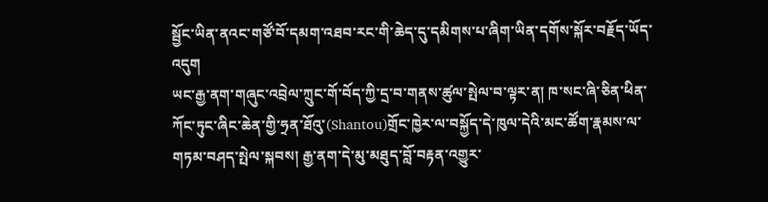སྦྱོང་ཡིན་ནའང་གཙོ་བོ་དམག་འཐབ་རང་གི་ཆེད་དུ་དམིགས་པ་ཞིག་ཡིན་དགོས་སྐོར་བརྗོད་ཡོད་འདུག
ཡང་རྒྱ་ནག་གཞུང་འབྲེལ་ཀྲུང་གོ་བོད་ཀྱི་དྲ་བ་གནས་ཚུལ་སྤེལ་བ་ལྟར་ན། ཁ་སང་ཞི་ཅིན་ཕིན་ཀོང་ཏུང་ཞིང་ཆེན་གྱི་ཧྲན་ཐོའུ་(Shantou)གྲོང་ཁྱེར་ལ་བསྐྱོད་དེ་ཁུལ་དེའི་མང་ཚོག་རྣམས་ལ་གཏམ་བཤད་སྤེལ་སྐབས། རྒྱ་ནག་དེ་མུ་མཐུད་བློ་བརྟན་འགྱུར་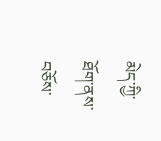མེད་ཀྱི་ཐོག་ནས་བཅོས་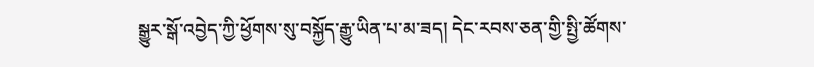སྒྱུར་སྒོ་འབྱེད་ཀྱི་ཕྱོགས་སུ་བསྐྱོད་རྒྱུ་ཡིན་པ་མ་ཟད། དེང་རབས་ཅན་གྱི་སྤྱི་ཚོགས་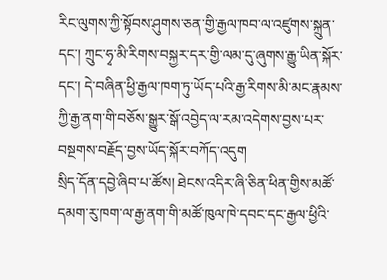རིང་ལུགས་ཀྱི་སྟོབས་ཤུགས་ཅན་གྱི་རྒྱལ་ཁབ་ལ་འཛུགས་སྐྲུན་དང་། ཀྲུང་ཧྭ་མི་རིགས་བསྐྱར་དར་གྱི་ལམ་དུ་ཞུགས་རྒྱུ་ཡིན་སྐོར་དང་། དེ་བཞིན་ཕྱི་རྒྱལ་ཁག་ཏུ་ཡོད་པའི་རྒྱ་རིགས་མི་མང་རྣམས་ཀྱི་རྒྱ་ནག་གི་བཅོས་སྒྱུར་སྒོ་འབྱེད་ལ་རམ་འདེགས་བྱས་པར་བསྔགས་བརྗོད་བྱས་ཡོད་སྐོར་བཀོད་འདུག
སྲིད་དོན་དབྱེ་ཞིབ་པ་ཚོས། ཐེངས་འདིར་ཞི་ཅིན་ཕིན་གྱིས་མཚོ་དམག་རུ་ཁག་ལ་རྒྱ་ནག་གི་མཚོ་ཁུལ་ཁེ་དབང་དང་རྒྱལ་ཕྱིའི་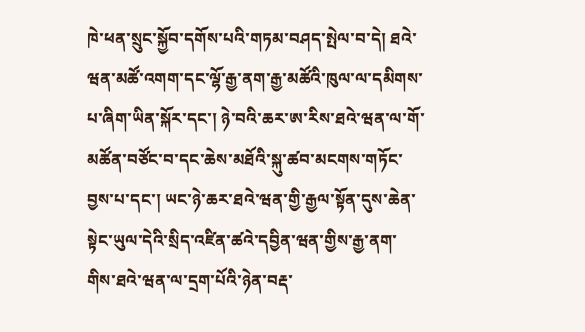ཁེ་ཕན་སྲུང་སྐྱོབ་དགོས་པའི་གཏམ་བཤད་སྤེལ་བ་དེ། ཐའེ་ཝན་མཚོ་འགག་དང་ལྷོ་རྒྱ་ནག་རྒྱ་མཚོའི་ཁུལ་ལ་དམིགས་པ་ཞིག་ཡིན་སྐོར་དང་། ཉེ་བའི་ཆར་ཨ་རིས་ཐའེ་ཝན་ལ་གོ་མཚོན་བཙོང་བ་དང་ཆེས་མཐོའི་སྐུ་ཚབ་མངགས་གཏོང་བྱས་པ་དང་། ཡང་ཉེ་ཆར་ཐའེ་ཝན་གྱི་རྒྱལ་སྟོན་དུས་ཆེན་སྟེང་ཡུལ་དེའི་སྲིད་འཛིན་ཚའེ་དབྱིན་ཝན་གྱིས་རྒྱ་ནག་གིས་ཐའེ་ཝན་ལ་དྲག་པོའི་ཉེན་བརྡ་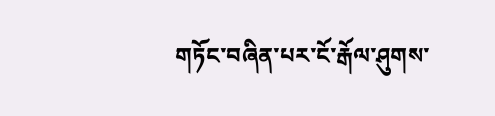གཏོང་བཞིན་པར་ངོ་རྒོལ་ཤུགས་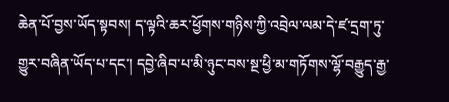ཆེན་པོ་བྱས་ཡོད་སྟབས། ད་ལྟའི་ཆར་ཕྱོགས་གཉིས་ཀྱི་འབྲེལ་ལམ་དེ་ཛ་དྲག་ཏུ་གྱུར་བཞིན་ཡོད་པ་དང་། དབྱེ་ཞིབ་པ་མི་ཉུང་བས་སྔ་ཕྱི་མ་གཏོགས་ལྷོ་བརྒྱུད་རྒྱ་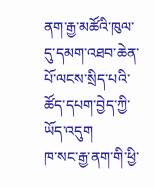ནག་རྒྱ་མཚོའི་ཁུལ་དུ་དམག་འཐབ་ཆེན་པོ་ལངས་སྲིད་པའི་ཚོད་དཔག་བྱེད་ཀྱི་ཡོད་འདུག
ཁ་སང་རྒྱ་ནག་གི་ཕྱི་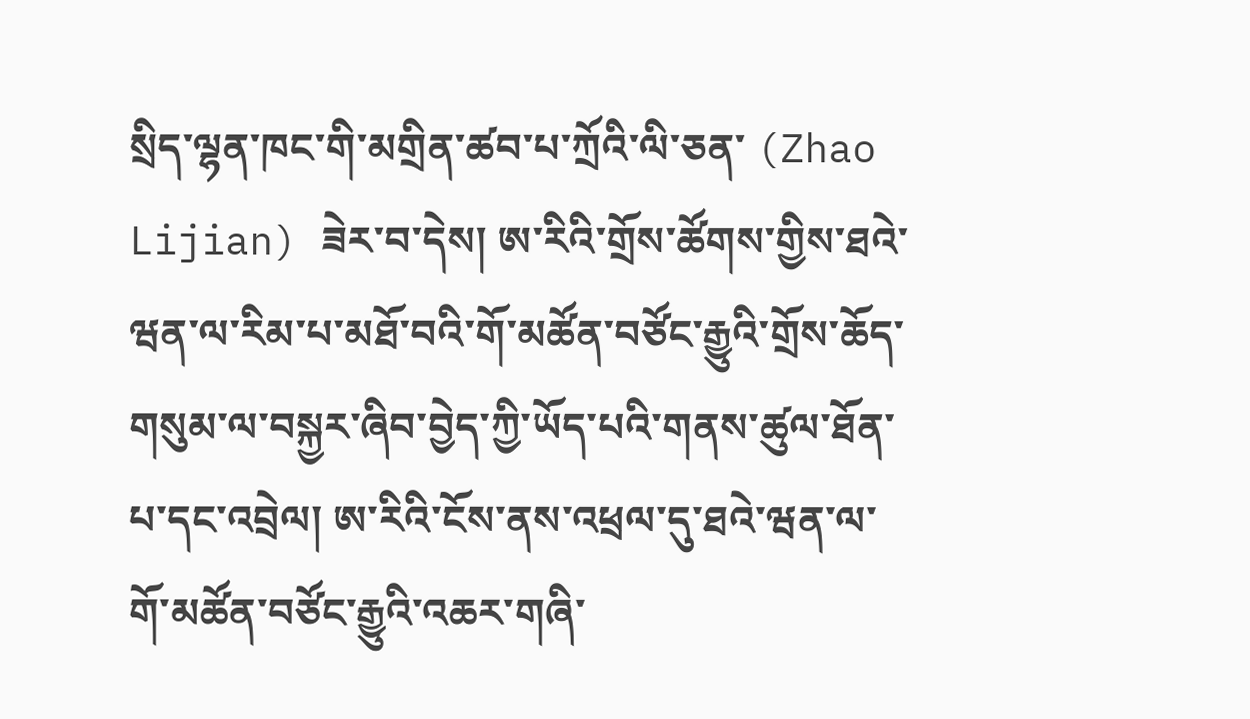སྲིད་ལྷན་ཁང་གི་མགྲིན་ཚབ་པ་ཀྲོའི་ལི་ཅན་ (Zhao Lijian) ཟེར་བ་དེས། ཨ་རིའི་གྲོས་ཚོགས་གྱིས་ཐའེ་ཝན་ལ་རིམ་པ་མཐོ་བའི་གོ་མཚོན་བཙོང་རྒྱུའི་གྲོས་ཆོད་གསུམ་ལ་བསྐྱར་ཞིབ་བྱེད་ཀྱི་ཡོད་པའི་གནས་ཚུལ་ཐོན་པ་དང་འབྲེལ། ཨ་རིའི་ངོས་ནས་འཕྲལ་དུ་ཐའེ་ཝན་ལ་གོ་མཚོན་བཙོང་རྒྱུའི་འཆར་གཞི་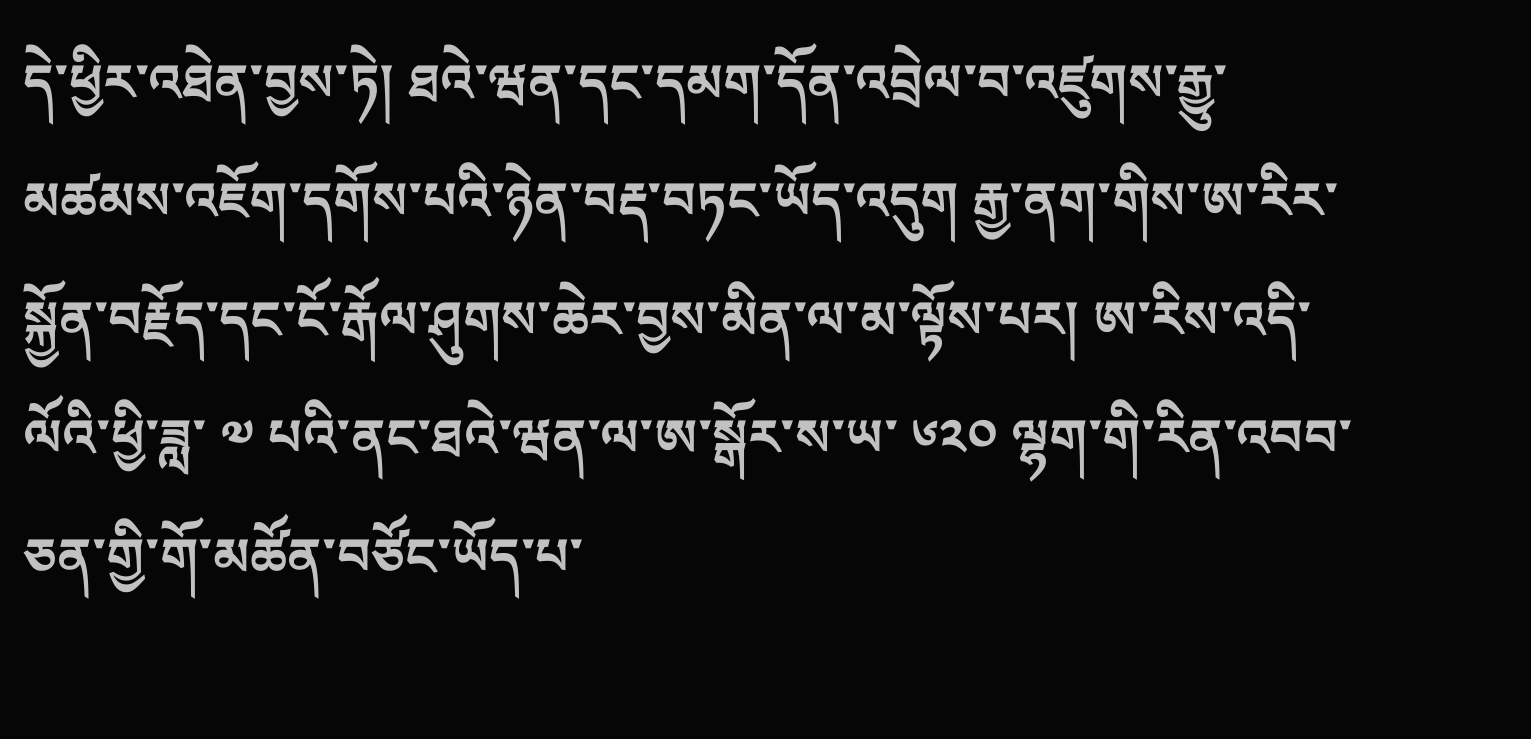དེ་ཕྱིར་འཐེན་བྱས་ཏེ། ཐའེ་ཝན་དང་དམག་དོན་འབྲེལ་བ་འཛུགས་རྒྱུ་མཚམས་འཇོག་དགོས་པའི་ཉེན་བརྡ་བཏང་ཡོད་འདུག རྒྱ་ནག་གིས་ཨ་རིར་སྐྱོན་བརྗོད་དང་ངོ་རྒོལ་ཤུགས་ཆེར་བྱས་མིན་ལ་མ་ལྟོས་པར། ཨ་རིས་འདི་ལོའི་ཕྱི་ཟླ་ ༧ པའི་ནང་ཐའེ་ཝན་ལ་ཨ་སྒོར་ས་ཡ་ ༦༢༠ ལྷག་གི་རིན་འབབ་ཅན་གྱི་གོ་མཚོན་བཙོང་ཡོད་པ་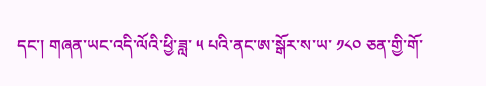དང་། གཞན་ཡང་འདི་ལོའི་ཕྱི་ཟླ་ ༥ པའི་ནང་ཨ་སྒོར་ས་ཡ་ ༡༨༠ ཅན་གྱི་གོ་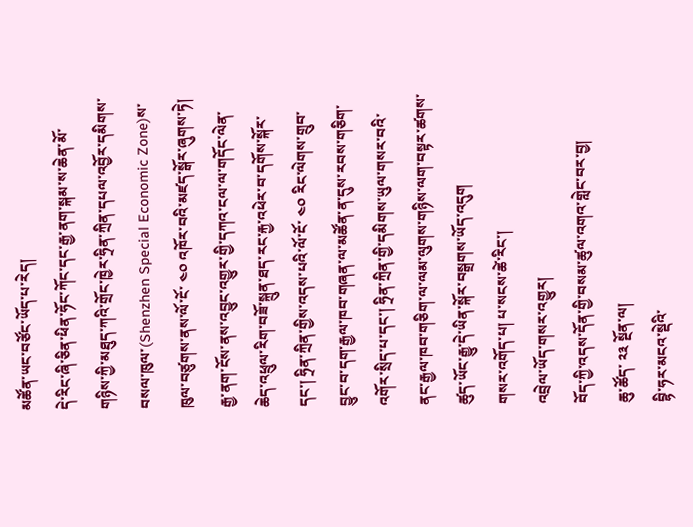མཚོན་ཡང་བཙོང་ཡོད་པ་རེད།
དེ་རིང་ཞི་ཅིན་ཕིན་ཧོང་ཀོང་དང་རྒྱ་ནག་སྐམ་ས་ཆེན་མོ་གཉིས་ཀྱི་མཐུད་ཀའི་གྲོང་ཁྱེར་ཧྲིན་ཀྲིན་དཔལ་འབྱོར་དམིགས་བསལ་ཁུལ་(Shenzhen Special Economic Zone)ས་ཁུལ་བཙུགས་ནས་ལོ་ངོ་ ༤༠ འཁོར་བའི་མཛད་སྒོར་ཞུགས་ཏེ། རྒྱ་ནག་ངོས་ནས་འབྱུང་འགྱུར་གྱི་དཀའ་ངལ་ལ་གདོང་ལེན་ཆེད་འཕྲུལ་རིག་བཟོ་སྐྲུན་ཐད་རང་རྐྱ་འཕེར་བ་དགོས་སྐོར་དང་། ཧྲིན་ཀྲིན་གྱིས་འདས་པའི་ལོ་ངོ་ ༤༠ རིང་ལེགས་གྲུབ་བྱུང་བ་དག་རྒྱལ་ཁབ་གཞན་ལ་མཚོན་ན་དུས་རབས་གཅིག་འགོར་སྲིད་པ་དང་། ཧྲིན་ཀྲིན་གྱི་དམིགས་ཡུལ་གསར་བའི་ནང་རྒྱལ་ཁབ་གཅིག་ལ་ལམ་ལུགས་གཉིས་ལག་བསྟར་ཚགས་ཚུད་ཡོང་རྒྱུ་དེ་ཡིན་སྐོར་བསྒྲགས་ཡོད་འདུག
གསར་འགོད་པ། པ་སངས་ཚེ་རིང་།
འབྲེལ་ཡོད་གསར་འགྱུར།
བོད་ཀྱི་འདས་དོན་གྱི་བསམ་ཚུལ་འགའ་གླེང་བར་བྱ།
ཆུ་ཚོད་ ༢༣ སྔོན་ལ།
བྷི་ཧར་མངའ་སྡེའི་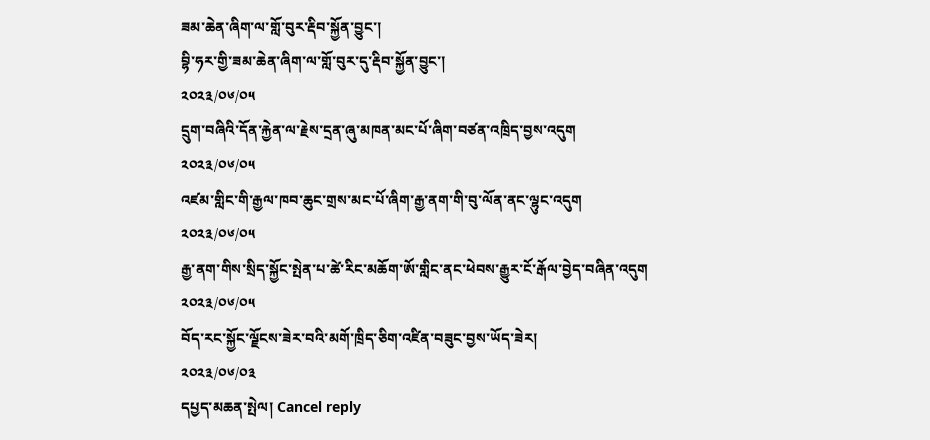ཟམ་ཆེན་ཞིག་ལ་གློ་བུར་རྡིབ་སྐྱོན་བྱུང་།
བྷི་ཧར་གྱི་ཟམ་ཆེན་ཞིག་ལ་གློ་བུར་དུ་རྡིབ་སྐྱོན་བྱུང་།
༢༠༢༣/༠༦/༠༥
དྲུག་བཞིའི་དོན་རྐྱེན་ལ་རྗེས་དྲན་ཞུ་མཁན་མང་པོ་ཞིག་བཙན་འཁྲིད་བྱས་འདུག
༢༠༢༣/༠༦/༠༥
འཛམ་གླིང་གི་རྒྱལ་ཁབ་ཆུང་གྲས་མང་པོ་ཞིག་རྒྱ་ནག་གི་བུ་ལོན་ནང་ལྷུང་འདུག
༢༠༢༣/༠༦/༠༥
རྒྱ་ནག་གིས་སྲིད་སྐྱོང་སྤེན་པ་ཚེ་རིང་མཆོག་ཨོ་གླིང་ནང་ཕེབས་རྒྱུར་ངོ་རྒོལ་བྱེད་བཞིན་འདུག
༢༠༢༣/༠༦/༠༥
བོད་རང་སྐྱོང་ལྗོངས་ཟེར་བའི་མགོ་ཁྲིད་ཅིག་འཛིན་བཟུང་བྱས་ཡོད་ཟེར།
༢༠༢༣/༠༦/༠༣
དཔྱད་མཆན་སྤེལ། Cancel reply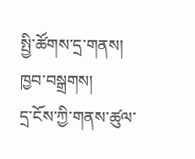སྤྱི་ཚོགས་དྲ་གནས།
ཁྱབ་བསྒྲགས།
དྲ་ངོས་ཀྱི་གནས་ཚུལ་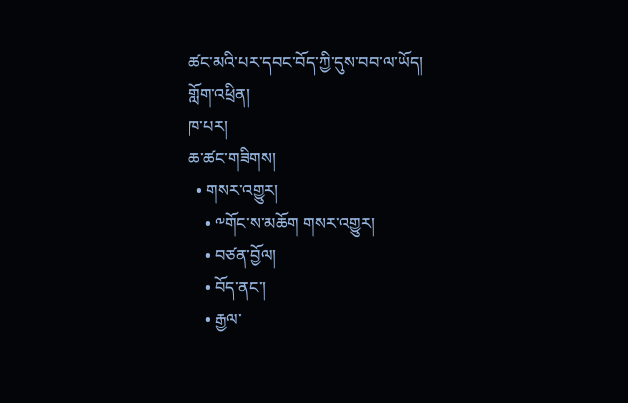ཚང་མའི་པར་དབང་བོད་ཀྱི་དུས་བབ་ལ་ཡོད།
གློག་འཕྲིན།
ཁ་པར།
ཆ་ཚང་གཟིགས།
  • གསར་འགྱུར།
    • ༸གོང་ས་མཆོག གསར་འགྱུར།
    • བཙན་བྱོལ།
    • བོད་ནང་།
    • རྒྱལ་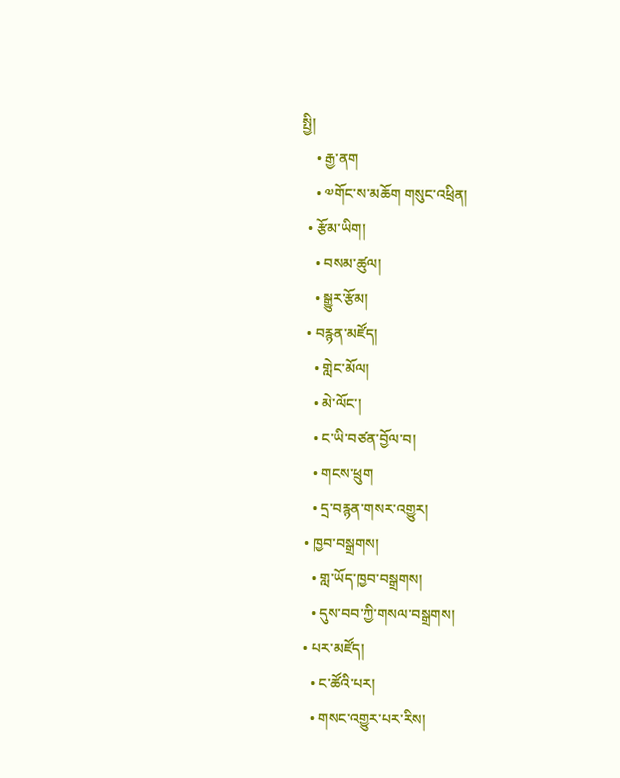སྤྱི།
    • རྒྱ་ནག
    • ༧གོང་ས་མཆོག གསུང་འཕྲིན།
  • རྩོམ་ཡིག།
    • བསམ་ཚུལ།
    • སྒྱུར་རྩོམ།
  • བརྙན་མཛོད།
    • གླེང་མོལ།
    • མེ་ལོང་།
    • ང་ཡི་བཙན་བྱོལ་བ།
    • གངས་ཕྲུག
    • དྲ་བརྙན་གསར་འགྱུར།
  • ཁྱབ་བསྒྲགས།
    • གླ་ཡོད་ཁྱབ་བསྒྲགས།
    • དུས་བབ་ཀྱི་གསལ་བསྒྲགས།
  • པར་མཛོད།
    • ང་ཚོའི་པར།
    • གསང་འགྱུར་པར་རིས།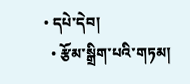• དཔེ་དེབ།
  • རྩོམ་སྒྲིག་པའི་གཏམ།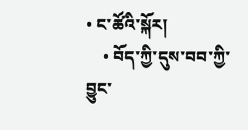• ང་ཚོའི་སྐོར།
    • བོད་ཀྱི་དུས་བབ་ཀྱི་བྱུང་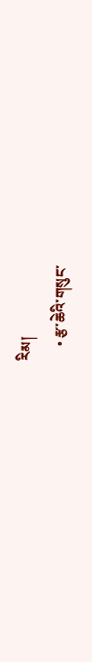རིམ།
    • རྩ་ཆེའི་གསུང་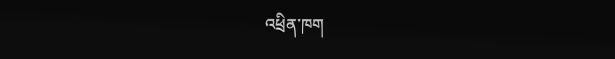འཕྲིན་ཁག